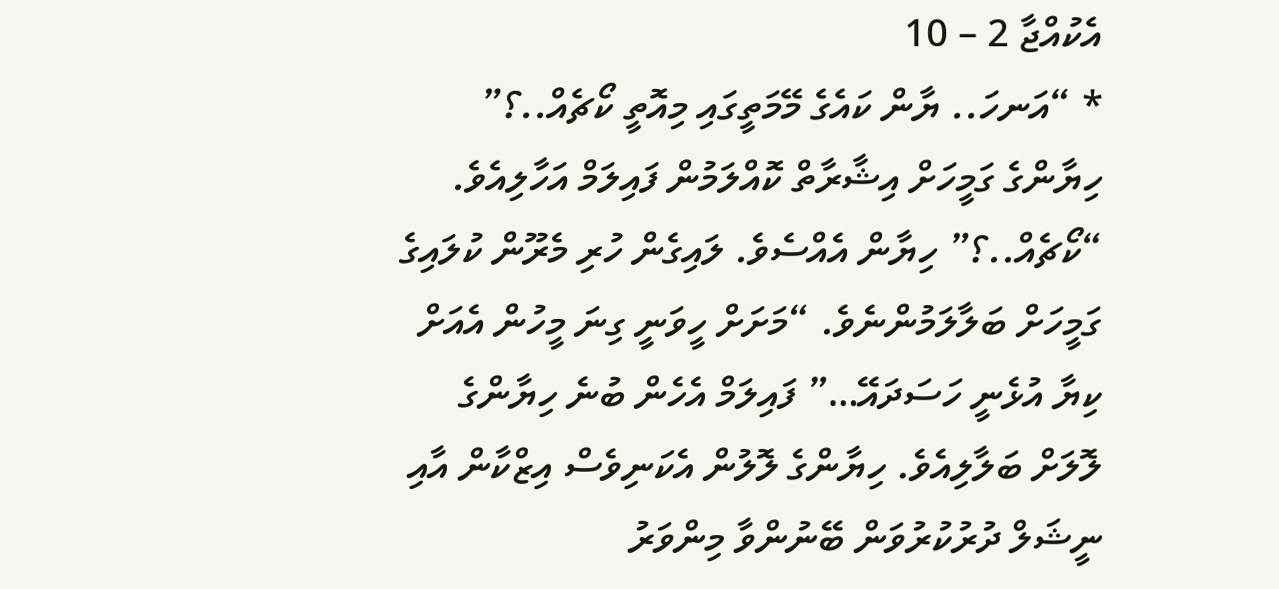އެކުއްޖާ 2 – 10
* “އަނހަ.. ޔާން ކައެގެ މޭމަތީގައި މިއޮތީ ކޯޗެއް..؟” ހިޔާންގެ ގަމީހަށް އިޝާރާތް ކޮއްލަމުން ފައިލަމް އަހާލިއެވެ. “ކޯޗެއް..؟” ހިޔާން އެއްސެވެ. ލައިގެން ހުރި މެރޫން ކުލައިގެ ގަމީހަށް ބަލާލަމުންނެވެ. “މަށަށް ހީވަނީ ގިނަ މީހުން އެއަށް ކިޔާ އުޅެނީ ހަސަދައޭ…” ފައިލަމް އެހެން ބުނެ ހިޔާންގެ ލޮލަށް ބަލާލިއެވެ. ހިޔާންގެ ލޮލުން އެކަނިވެސް އިޒްކާން އާއި ނީޝަލް ދުރުކުރުވަން ބޭނުންވާ މިންވަރު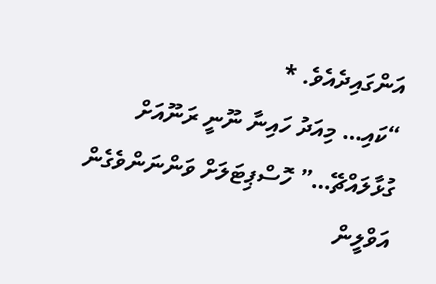އަންގައިދެއެވެ. *
“ކައި… މިއަދު ހައިނާ ނޫނީ ރަނޫއަށް ގުޅާލައްޗޭ…” ހޮސްޕިޓަލަށް ވަންނަންވެގެން އަވްލީން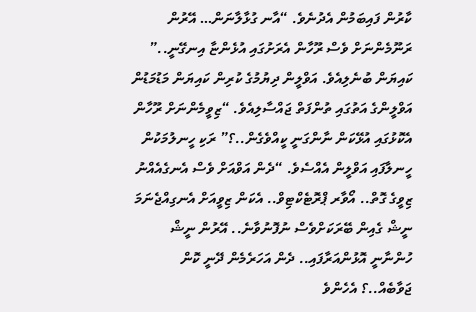ކާރުން ފައިބަމުން އެދުނެވެ. “އާނ ގުޅާލާނަން… އޭރުން ރަނޫމެންނަށް ވެސް ރޫހާން އެރަށުގައި އުޅެންޏާ އިނގޭނީ..” ކައިޔަން ބުނެލިއެވެ. އަވްލީން ދިޔުމުގެ ކުރިން ކައިޔަން މަޑުމަޑުން އަވްލީންގެ އަތުގައި ތުންފަތް ޖައްސާލިއެވެ. “ޒިވީމެންނަށް ރޫހާން އެކޮޅުގައި އުޅޭކަން ނާންގަނީ ކީއްވެގެން..؟” ރަކި ހީނލުމަކުން ހީނލާފައި އަވްލީން އެއްސެވެ. “ދެން އަވްއަށް ވެސް އެނގެއެއްނު ޒިވީގެ ގޮތް.. އޯވާރ ޕްރޮޓެކްޓިވް.. އެކަން ޒިވީއަށް އެނގިއްޖެނަމަ ނީޝް ގެއިން ބޭރަކަށްވެސް ނުފޮނުވާނެ.. އޭރުން ނީޝް ހުންނާނީ އޮޅުންއަރާފައި.. ދެން އަހަރެމެން ދޭނީ ކޮން ޖަވާބެއް..؟ އެހެންވެ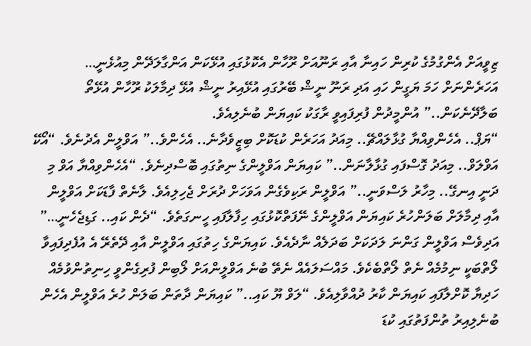ޒިވީއަށް އެންގުމުގެ ކުރިން ހައިނާ އާއި ރަނޫއަށް ރޫހާން އެކޮޅުގައި އުޅޭކަން އަންގާލަދޭން މިއުޅެނީ… އަހަރެންނަށް ހަމަ ޔަގީން ހައި އަދި ރަނޫ ނީޝް ބޭރުގައި އުޅޭއިރު ނީޝް އުޅޭ ދިމާލަކު ރޫހާން އުޅޭތޯ ބަލާދޭނެކަން..” އުންމީދުން ފުރިފައިވީ ރާގަކު ކައިޔަން ބުނެލިއެވެ.
“ޔަޕް.. އެހެންވިއްޔާ ގުޅާލައްޗޭ.. މިއަދު އަހަރެން ކުޑަކޮށް ބިޒީވެދާނެ.. އެހެންވެ..” އަވްލީން އެދުނެވެ. “އޯކޭ އަވްލަވް.. މިއަދު ގޮސްފައި ގުޅާލާނަން..” ކައިޔަން އަވްލީންގެ ނިތުގައި ބޮސްދިނެވެ. “އެހެންވިއްޔާ އަވް މި ދަނީ އިނގޭ.. މިހާރު ލަސްވަނީ..” އަވްލީން ރަކިވެގެން އަވަހަށް ދުރަށް ޖެހިލިއެވެ. ލާނެތް ފާޑަކަށް އަވްލީން އާއި ދިމާލަށް ބަލަންހުރެ ކައިޔަން އަވްލީންގެ ނޭފަތްކޮޅުގައި ހިފާލާފައި ހީނގަތެވެ. “ދެން ކައި.. ގަޑިޖެހެނީ…” އަދިވެސް އަވްލީން ގަންނަ ލަދަކަށް ބަދަލެއް ނާދެއެވެ. ކައިޔަންގެ ހިތުގައި އަވްލީން އާއި ދޭތެރޭ އެ އުފެދިފައިވާ ލޯތްބަކީ ނިމުމެއް ނެތް ލޯތްބެކެވެ. މައްސަލައެއް ނެތޭ ބުނެ އަވްލީންއަށް ލޯބިން ފުރިގެންވީ ހިނިތުންވުމެއް ހަދިޔާ ކޮށްލާފައި ކައިޔަން ކާރު ދުއްވާލިއެވެ. “ލަވް ޔޫ ކައި..” ކައިޔަން ދާތަން ބަލަން ހުރެ އަވްލީން އެހެން ބުނެލިއިރު ތުންފަތުގައި ކުޑަ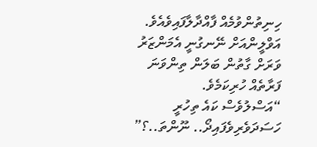ހިނިތުންވުމެއް ފާއްދާލާފައިވެއެވެ. އަވްލީންއަށް ނޭނގުނީ އެމަންޒަރު ވަރަށް ގާތުން ބަލަން ތިންވަނަ ފަރާތެއް ހުރިކަމެވެ.
“އަސްލުވެސް ކައެ ތިހުރީ ހަސަދަވެރިވެފައިދޯ.. ނޫންތަ..؟”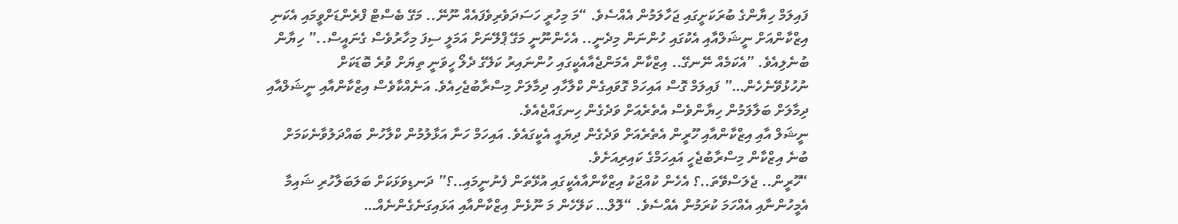ފައިލަމް ހިޔާންގެ ބުރަކަށީގައި ޖަހާލަމުން އެއްސެވެ. “މަ މިހުރީ ހަސަދަވެރިވެފައެއް ނޫނޭ.. މަގޭ ބެސްޓް ފްރެންޑަށްވީމައި އެކަނި އިޒްކާންއަށް ނީޝަލްއާއި އެކުގައި ހުންނަން މިދެނީ.. އެހެންނޫނީ މަގޭ ޕްލޭނަށް އަމަލީ ސިފަ މިހާރުވެސް ގެނައީސް..” ހިޔާން ބުނެލިއެވެ. ”އެކަމެއް ނޭނގޭ.. އިޒްކާން އެމަންޖެއާއެކީގައި ހުންނައިރު ކަލޭގެ ދެލޯ ހީވަނީ ތިޔަށް ވުރެ ބޮޑަކަށް ނުހުޅުވޭނެހެން…” ފައިލަމް ގޮސް އައިހަމް ގޮވައިގެން ކްލާހާއި ދިމާލަށް މިސްރާބުޖެހިއެވެ. އަނެއްކާވެސް އިޒްކާންއާއި ނީޝަލްއާއި ދިމާލަށް ބަލާލަމުން ހިޔާންވެސް އެތެރެއަށް ވަދެގެން ހިނގައްޖެއެވެ.
ނީޝަލް އާއި އިޒްކާންއާއި ހޫރީން އެތެރެއަށް ވަދެގެން ދިޔައީ އެކީގައެވެ. އައިހަމް ހަނާ އަޅާލުމުން ކްލާހުން ބައްދަލުވާނެކަމަށް ބުނެ އިޒްކާން މިސްރާބުޖެހީ އައިހަމްގެ ކައިރިއަށެވެ.
“ހޫރީން.. ޖެލަސްވޭތަ..؟ އެހެން ކުއްޖަކު އިޒްކާންއާއެކީގައި އުޅޭތަން ފެނުނީމައި..؟” ދަނޑިވަޅަކަށް ބަލަބަލާހުރި ޝައިމާ އެމީހުންނާއި އެއްހަމަ ކުރަމުން އެއްސެވެ. “ލޮލް… ކަލޭހެން މަ ނޫޅެން އިޒްކާންއާއި އަޅައިގަނެގެންނެއް…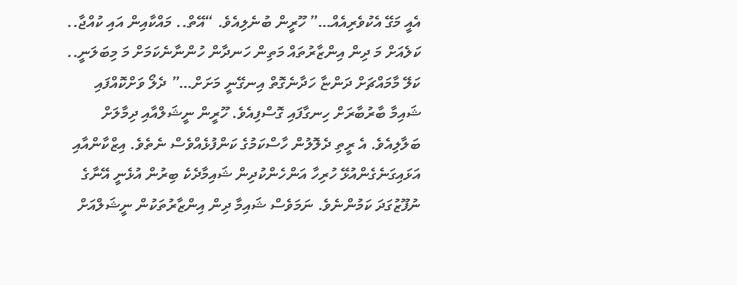އެއީ މަގޭ އެކުވެރިއެއް…” ހޫރީން ބުނެލިއެވެ. “އޭތް.. މައްކާއިން އައި ކުއްޖާ.. ކަލެއަށް މަ ދިން އިންޒާރުތައް މަތިން ހަނދާން ހުންނާނެކަމަށް މަ މިބަލަނީ.. ކަލޭ މާމައްޗަށް ދަންޏާ ހަދާނެގޮތް އިނގޭނީ މަށަށް…” ދެލޯ ވަށްކޮއްފައި ޝައިމާ ބާރުބާރަށް ހިނގާފައި ގޮސްފިއެވެ. ހޫރީން ނީޝަލްއާއި ދިމާލަށް ބަލާލިއެވެ. އެ ރީތި ދެލޮލުން ހާސްކަމުގެ ކަންފުޅެއްވެސް ނެތެވެ. އިޒްކާންއާއި އަޅައިގަނެގެންއުޅޭ ހުރިހާ އަންހެންކުދިން ޝައިމާދެކެ ބިރުން އުޅެނީ އޭނާގެ ނުފޫޒުގަދަ ކަމުންނެވެ. ނަމަވެސް ޝައިމާ ދިން އިންޒާރުތަކުން ނީޝަލްއަށް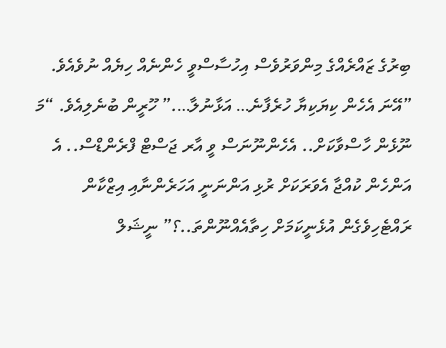ބިރުގެ ޒައްރެއްގެ މިންވަރުވެސް އިހުސާސްވީ ހެންނެއް ހިޔެއް ނުވެއެވެ.
”އޭނަ އެހެން ކިޔަކިޔާ ހުރެފާނެ… އަޅާނުލާ….” ހޫރީން ބުނެލިއެވެ. “މަ ނޫޅެން ހާސްވާކަށް.. އެހެންނޫނަސް ވީ އާރ ޖަސްޓް ފްރެންޑްސް.. އެ އަންހެން ކުއްޖާ އެވަރަކަށް ރުޅި އަންނަނީ އަހަރެންނާއި އިޒްކާން ރައްޓެހިވެގެން އުޅެނީކަމަށް ހިތާއެއްނޫންތަ..؟” ނީޝަލް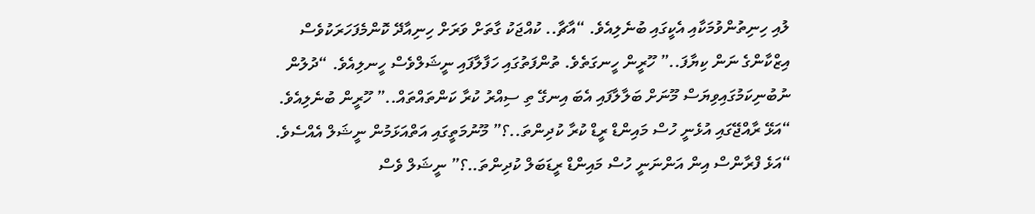ލުއި ހިނިތުންވުމަކާއި އެކީގައި ބުނެލިއެވެ. “އާޗާ.. ކުއްޖަކު ގާތަށް ވަރަށް ހިނިއާދޭ ކޮންމެފަހަރަކުވެސް އިޒްކާންގެ ނަން ކިޔާފަ..” ހޫރީން ހީނގަތެވެ. ތުންފަތުގައި ހަފާލާފައި ނީޝަލްވެސް ހީނލިއެވެ. “ދުލުން ނުބުނިކަމުގައިވިޔަސް މޫނަށް ބަލާލާފައި އެބަ އިނގޭ ތި ސިއްރު ކުރާ ކަންތައްތައް..” ހޫރީން ބުނެލިއެވެ. “އަޅޭ ރާއްޖޭގައި އުޅެނީ ހުސް މައިންޑް ރީޑް ކުރާ ކުދިންތަ..؟” މޫނުމަތީގައި އަތްއަޅަމުން ނީޝަލް އެއްސެވެ. “އަޅެ ފްރާންސް އިން އަންނަނީ ހުސް މައިންޑް ރީޑަބަލް ކުދިންތަ..؟” ނީޝަލް ވެސް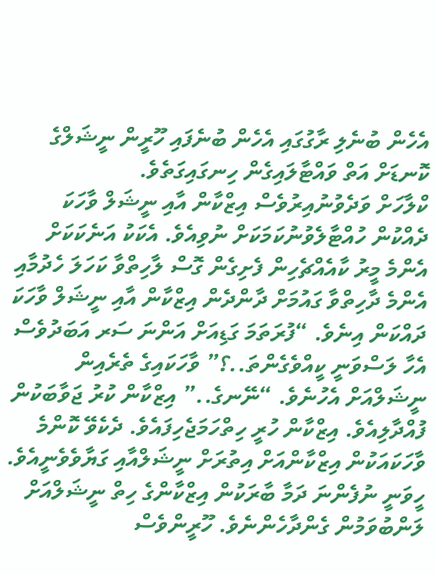އެހެން ބުނެލި ރާގުގައި އެހެން ބުނެފައި ހޫރީން ނީޝަލްގެ ކޮނޑަށް އަތް ވައްޓާލައިގެން ހިނގައިގަތެވެ.
ކްލާހަށް ވަދެވުނުއިރުވެސް އިޒްކާން އާއި ނީޝަލް ވާހަކަ ދެއްކުން ހުއްޓާލެވުނުކަމަކަށް ނުވިއެވެ. އެކަކު އަނެކަކަށް އެންމެ މީރު ކާއެއްޗެހިން ފެށިގެން ގޮސް ލާހިތްވާ ކަހަލަ ހެދުމާއި އެންމެ ދާހިތްވާ ގައުމަށް ދާންދެން އިޒްކާން އާއި ނީޝަލް ވާހަކަ ދައްކަން އިނެވެ. “ފުރަތަމަ ގަޑިއަށް އަންނަ ސަރ އަބަދުވެސް އެހާ ލަސްވަނީ ކީއްވެގެންތަ..؟” ވާހަކައިގެ ތެރެއިން ނީޝަލްއަށް އެހުނެވެ. “ނޭނގެ..” އިޒްކާން ކުރު ޖަވާބަކުން ފުއްދާލިއެވެ. އިޒްކާން ހުރީ ހިތްހަމަޖެހިފައެވެ. ދެކެވޭ ކޮންމެ ވާހަކައަކުން އިޒްކާންއަށް އިތުރަށް ނީޝަލްއާއި ގަޔާވެވެނީއެވެ. ހީވަނީ ނުފެންނަ ދަމާ ބާރަކުން އިޒްކާންގެ ހިތް ނީޝަލްއަށް ލަންބުވަމުން ގެންދާހެންނެވެ. ހޫރީންވެސް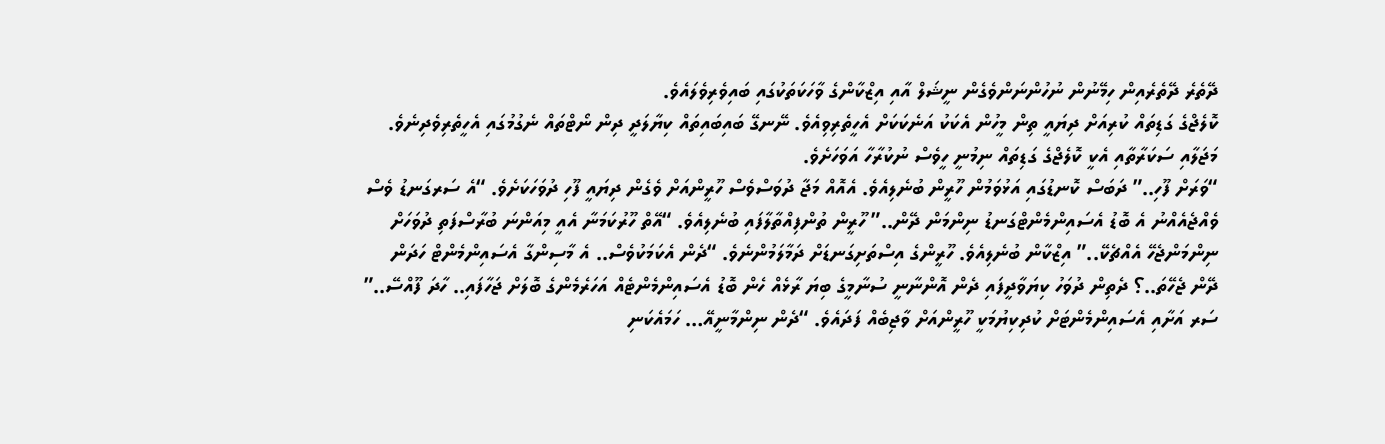ދޭތެރެ ދޭތެރެއިން ހިމޭނުން ނުހުންނަންވެގެން ނީޝަލް އާއި އިޒްކާންގެ ވާހަކަތަކުގައި ބައިވެރިވެލައެވެ.
ކޮލެޖްގެ ގަޑިތައް ކުރިއަށް ދިޔައީ ތިން މީހުން އެކަކު އަނެކަކަށް އެހީތެރިވިއެވެ. ނޭނގޭ ބައިބައިތައް ކިޔާލަދީ ދިން ނޯޓްތައް ނެގުމުގައި އެހީތެރިވެދިނެވެ. މަޖަލާއި ސަކަރާތާއި އެކީ ކޮލެޖްގެ ގަޑިތައް ނިމުނީ ހީވެސް ނުކުރާހާ އަވަހަށެވެ.
“ވަރަށް ފޫހި..” ދަބަސް ކޮނޑުގައި އަޅުވަމުން ހޫރީން ބުނެލިއެވެ. އެއޮއް މަޖާ ދުވަސްވެސް ހޫރީންއަށް ވެގެން ދިޔައީ ފޫހި ދުވަހަކަށެވެ. “އެ ސަރގަނޑު ވެސް ވެއްޖެއެއްނު އެ ބޮޑު އެސައިންމެންޓްގަނޑު ނިންމަން ދޭން..” ހޫރީން ތުންފިއްތާލާފައި ބުނެލިއެވެ. “އޭތް ހޫރުކަމަނާ އެއީ މިއަންނަ ބުރާސްފަތި ދުވަހަށް ނިންމަންޖެހޭ އެއްޗެކޭ..” އިޒްކާން ބުނެލިއެވެ. ހޫރީންގެ އިސްތަށިގަނޑަށް ދަމާލަމުންނެވެ. “ދެން އެކަމަކުވެސް.. އެ މާސިންގާ އެސައިންމެންޓް ހަދަން ދޭން ޖެހޭތަ..؟ ދެތިން ދުވަހު ކިޔަވާދީފައި ދެން އޮންނާނީ ސުނާމީގެ ބިޔަ ރާޅެއް ހެން ބޮޑު އެސައިންމެންޓެއް އަހަރެމެންގެ ބޮލަށް ޖަހާފައި.. ހާދަ ފޫއްސޭ..” ސަރ އަށާއި އެސައިންމެންޓަށް ކުދިކިޔުމަކީ ހޫރީންއަށް ވާޖިބެއް ފަދައެވެ. “ދެން ނިންމާނީއޭ… ހަމައެކަނި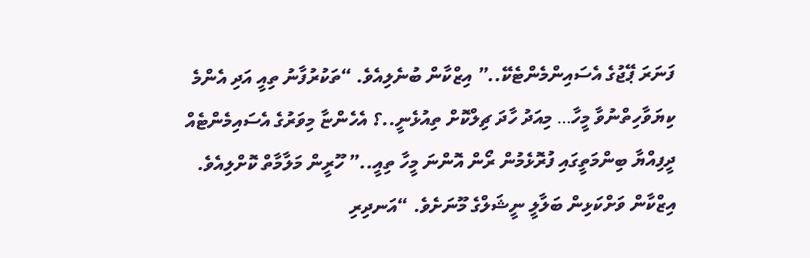ފަނަރަ ޕޭޖުގެ އެސައިންމެންޓެކޭ..” އިޒްކާން ބުނެލިއެވެ. “ތަކުރުފާނު ތިއީ އަދި އެންމެ ކިޔަވާހިތްނުވާ މީހާ… މިއަދު ހާދަ ޗިލްކޮށް ތިއުޅެނީ..؟ އެހެންޏާ މިވަރުގެ އެސައިމެންޓެއް ދީފިއްޔާ ބިންމަތީގައި ފުރޮޅެމުން ރޯން އޮންނަ މީހާ ތިއީ..” ހޫރީން މަލާމާތް ކޮށްލިއެވެ. އިޒްކާން ވަށްކަޅިން ބަލާލީ ނީޝަލްގެ މޫނަށެވެ. “އަނދިރި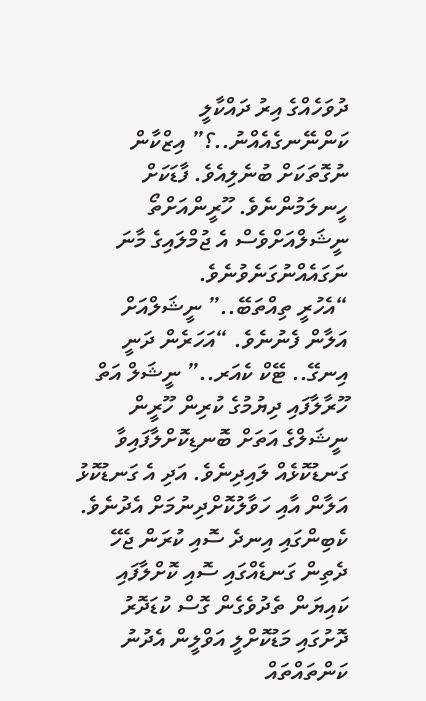ދުވަހެއްގެ އިރު ދައްކާލީ ކަންނޭނގެއެއްނު..؟” އިޒްކާން ނުގޮތަކަށް ބުނެލިއެވެ. ފާޑަކަށް ހީނލަމުންނެވެ. ހޫރީންއަށްތޯ ނީޝަލްއަށްވެސް އެ ޖުމްލައިގެ މާނަ ނަގައެއްނުގަނެވުނެވެ.
“އެހުރީ ތިއްތަބޭ..” ނީޝަލްއަށް އަލާން ފެނުނެވެ. “އަހަރެން ދަނީ އިނގޭ.. ޓޭކް ކެއަރ..” ނީޝަލް އަތް ހޫރާލާފައި ދިޔުމުގެ ކުރިން ހޫރީން ނީޝަލްގެ އަތަށް ބޮނޑިކޮށްލާފައިވާ ގަނޑުކޮޅެއް ލައިދިނެވެ. އަދި އެ ގަނޑުކޮޅު އަލާން އާއި ހަވާލުކޮށްދިނުމަށް އެދުނެވެ.
ކެބިންގައި އިނދެ ސޮއި ކުރަން ޖެހޭ ދެތިން ގަނޑެއްގައި ސޮއި ކޮށްލާފައި ކައިޔަން ތެދުވެގެން ގޮސް ކުޑަދޮރު ދޮށުގައި މަޑުކޮށްލީ އަވްލީން އެދުނު ކަންތައްތައް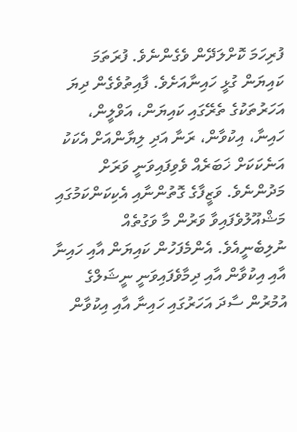ފުރިހަމަ ކޮށްލަދޭން ވެގެންނެވެ. ފުރަތަމަ ކައިޔަން ގުޅީ ހައިނާއަށެވެ. ފާއިތުވެގެން ދިޔަ އަހަރުތަކުގެ ތެރޭގައި ކައިޔަން، އަވްލީން، ހައިނާ، އިކުވާން، ރަނާ އަދި ލިޔާންއަށް އެކަކު އަނެކަކަށް ޚަބަރެއް ވެވިފައިވަނީ ވަރަށް މަދުންނެވެ. ވަޒީފާގެ ގޮތުންނާއި އެކިކަންކަމުގައި މަޝްއޫލުވެފައިވާ ވަރުން މާ ވަގުތެއް ނުލިބެނީއެވެ. އެންމެފަހުން ކައިޔަން އާއި ހައިނާ އާއި އިކުވާން އާއި ދިމާވެފައިވަނީ ނީޝަލްގެ އުމުރުން ސާދަ އަހަރުގައި ހައިނާ އާއި އިކުވާން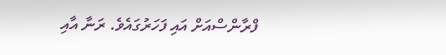ފްރާންސްއަށް އައި ފަހަރުގައެވެ. ރަނާ އާއި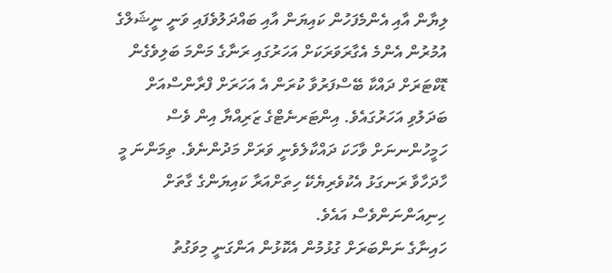ލިޔާން އާއި އެންމެފަހުން ކައިޔަން އާއި ބައްދަލުވެފައި ވަނީ ނީޝަލްގެ އުމުރުން އެންމެ އެގާރަވަރަކަށް އަހަރުގައި ރަނާގެ މަންމަ ބަލިވެގެން ޑޮކްޓަރަށް ދައްކާ ބޭސްފަރުވާ ކުރަން އެ އަހަރަށް ފްރާންސްއަށް ބަދަލުވި އަހަރުގައެވެ. އިންޓަރނެޓްގެ ޒަރިއްޔާ އިން ވެސް ހަމީހުންނނަށް ވާހަކަ ދައްކާލެވެނީ ވަރަށް މަދުންނެވެ. ތިމަންނަ މީ ހާދަހާވާ ރަނގަޅު އެކުވެރިޔެކޭ ހިތަށްއަރާ ކައިޔަންގެ ގާތަށް ހިނިއަންނަންވެސް އައެވެ.
ހައިނާގެ ނަންބަރަށް ގުޅުމުން އެކޮޅުން އަންގަނީ މިވަގުތު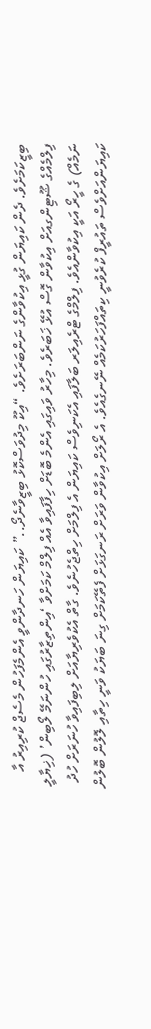ބިޒީކަމަށެވެ. ދެން ކައިޔަން ގުޅީ އިކުވާންގެ ނަންބަރަށެވެ. “އިކޫ މިދުވަސްކޮޅު ބިޒީވާނެދޯ..” ކައިޔަން ހަނދާންވީ އެންމެފަހުން މެސެޖް ކުރިއިރު އާ ފިލްމެއްގެ ޝޫޓިންގއަށް އިކުވާން ގޮސް އުޅޭ ޚަބަރެވެ. މިހާރު ވައިގައި އެންމެ ބޮޑަށް ހިފާފައިވާ އެއް ފިލްމް ކަމަށްވާ ‘އިންތިޒާރުގައި ހުންނަމޭ ލޯބިން’ (ޚިޔާލީ ނަމެއް) ގެ ހީރޯ އަކީ އިކުވާންއެވެ. ފިލްމްގެ ޓްރެއިލަރ ބަލާފައި އެކަނިވެސް ކައިޔަން އެ ފިލްމަށް ހިތްޖެހުނެވެ. ގާތް އެކުވެރިޔާއަށް ލިބިފައިވާ ހުނަރަށް ހުދު ކައިޔަންއަށްވެސް ތައުރީފް ކުރެވުނީ ކިތައްފަހަރުކަމެއް ނޭނގެއެވެ. އެ ރޯލަށް އިކުވާން ވަރަށް ރަނގަޅަށް ފެތޭކަމަށް ގިނަ ބަޔަކު ވަނީ ހިތާއި ލޮލުން ބޮލުން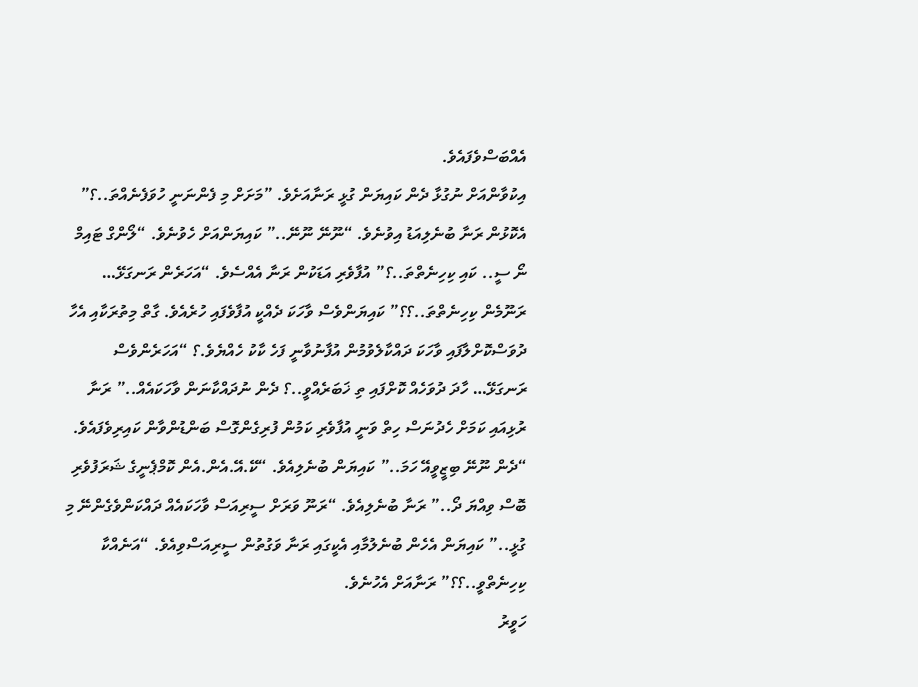އެއްބަސްވެފައެވެ.
އިކުވާންއަށް ނުގުޅާ ދެން ކައިޔަން ގުޅީ ރަނާއަށެވެ. ”މަށަށް މި ފެންނަނީ ހުވަފެނެއްތަ..؟” އެކޮޅުން ރަނާ ބުނެލިއަޑު އިވުނެވެ. “ނޫނޭ ނޫނޭ..” ކައިޔަންއަށް ހެވުނެވެ. “ލޯންގް ޓައިމް ނޯ ސީ.. ކައި ކިހިނެތްތަ..؟” އުފާވެރި އަޑަކުން ރަނާ އެއްސެވެ. “އަހަރެން ރަނގަޅޭ… ރަނޫމެން ކިހިނެތްތަ..؟؟” ކައިޔަންވެސް ވާހަކަ ދެއްކީ އުފާވެފައި ހުރެއެވެ. ގާތް މިތުރަކާއި އެހާ ދުވަސްކޮށްލާފައި ވާހަކަ ދައްކާލެވުމުން އުފާނުވާނީ ފަހެ ކާކު ހެއްޔެވެ.؟ “އަހަރެންވެސް ރަނގަޅޭ… ހާދަ ދުވަހެއް ކޮށްފައި ތި ޚަބަރެއްވީ..؟ ދެން ނުދައްކާނަން ވާހަކައެއް..” ރަނާ ރުޅިއައި ކަމަށް ހެދުނަސް ހިތް ވަނީ އުފާވެރި ކަމުން ފުރިގެންގޮސް ބަންޑުންވާން ކައިރިވެފައެވެ. “ދެން ނޫނޭ ބިޒީވީއޭ ހަމަ..” ކައިޔަން ބުނެލިއެވެ. “ކޭ.އޭ.އެން.އެން ކޮމްޕެނީގެ ޝަރަފުވެރި ބޮސް ވިއްޔަ ދޯ..” ރަނާ ބުނެލިއެވެ. “ރަނޫ ވަރަށް ސީރިއަސް ވާހަކައެއް ދައްކަންވެގެންނޭ މި ގުޅީ..” ކައިޔަން އެހެން ބުނެލުމާއި އެކީގައި ރަނާ ވަގުތުން ސީރިއަސްވިއެވެ. “އަނެއްކާ ކިހިނެތްވީ..؟؟” ރަނާއަށް އެހުނެވެ.
ހަވީރު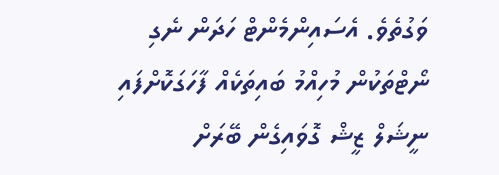ވަގުތެވެ. އެސައިންމެންޓް ހަދަން ނެގި ނޯޓްތަކުން މުހިއްމު ބައިތަކެއް ފާހަގަކޮށްފައި ނީޝަލް ޒީޝް ގޮވައިގެން ބޭރަށް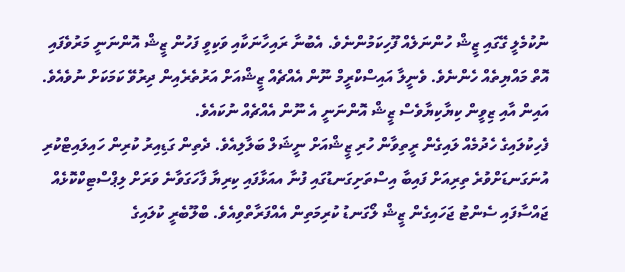ނުކުމެލީ ގޭގައި ޒީޝް ހުންނަލެއް ފޫހިކަމުންނެވެ. އެބުނާ ރައިހާނަކާއި ވަކިވީ ފަހުން ޒީޝް އޮންނަނީ މަރުވެފައި އޮތް މައްޔިތެއް ހެންނެވެ. ވެނީލާ އައިސްކްރީމް ނޫން އެއްޗެއް ޒީޝްއަށް އަރުތެރެއިން ދިރުވޭ ކަމަކަށް ނުވެއެވެ. އައިން އާއި ޒިވީން ކިޔާކިޔާވެސް ޒީޝް އޮންނަނީ އެ ނޫން އެއްޗެއް ނުކައެވެ.
ފެހިކުލައިގެ ހެދުމެއް ލައިގެން ރީތިވާން ހުރި ޒީޝްއަށް ނީޝަލް ބަލާލިއެވެ. ދެތިން ގަޑިއިރު ކުރިން ހައިލައިޓްކުރި އުނަގަނޑަށްވުރެ ތިރިއަށް ފައިބާ އިސްތަށިގަނޑުގައި ފުނާ އއަޅާފައި ކިރިޔާ ފާހަގަވާނެ ވަރަށް ލިޕްސްޓިކްކޮޅެއް ޖައްސާފައި ސެންޓު ޖަހައިގެން ޒީޝް ލޯގަނޑު ކުރިމަތިން އެއްފަރާތްވިއެވެ. ބްލޫބެރީ ކުލައިގެ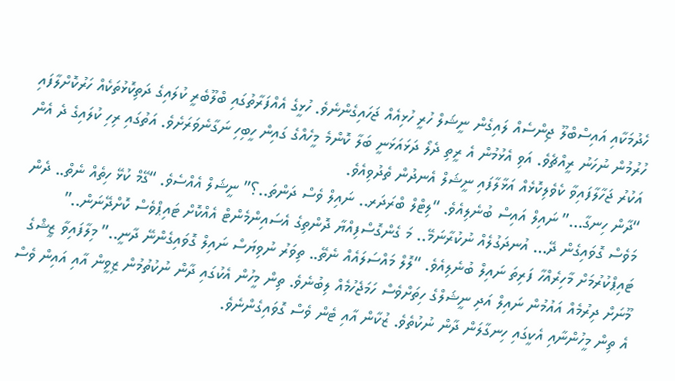ހެދުމަކާއި އައިސްބްލޫ ޖިންސެއް ލައިގެން ނީޝަލް ހުރީ ހުޅިއެއް ޖަހައިގެންނެވެ. ހުޅީގެ އެއްފަރާތުގައި ބްލޫބެރީ ކުލައިގެ ދަތިކޮޅުތަކެއް ހަރުކޮށްލާފައި ހުރުމުން ނުހަނު ރީއްޗެވެ. އަވި އެޅުމުން އެ ރީތި ދެލޯ ދަޅައަޅަނީ ބަލާ ކޮންމެ މީހެއްގެ ގައިން ހީބިހި ނަގާނެވަރަށެވެ. އަތުގައި ރިހި ކުލައިގެ ދެ އެން އަކުރު ޖަހާލާފައިވާ ކެވެލިކޮޅެއް އަޅާލާފައި ނީޝަލް އެނދުން ތެދުވިއެވެ.
“ދާން ހިނގާ…” ނައިލް އައިސް ބުނެލިއެވެ. “ލިޓްލް ބްރަދަރ.. ނައިލް ވެސް ދަންތަ..؟” ނީޝަލް އެއްސެވެ. “ގޭމް ކުޅޭ ހިތެއް ނެތް.. ދެން މަވެސް ގޮވައިގެން ދޭ… އުނދަގުލެއް ނުކުރާނަމޭ.. މަ ގެންގޮސްފިއްޔާ ދޮންތިގެ އެސައިންމެންޓް އެއްކޮށް ޓައިޕްވެސް ކޮށްދޭނަން..” ޓައިޕްކުރުމަށް މާހިރެއްހާ ފަރިތަ ނައިލް ބުނެލިއެވެ. “ލޮލް މައްސަލައެއް ނެތޭ.. ތިވަރު ނުވިޔަސް ނައިލް ގޮވައިގެންނޭ ދާނީ..” މިލާފައިވާ ޒީޝްގެ މޫނަށް ދިރުމެއް އައުމުން ނައިލް އަދި ނީޝަލްގެ ހިތަށްވެސް ހަމަޖެހުމެއް ލިބުނެވެ. ތިން މީހުން އެކުގައި ދާން ނުކުތުމުން ޒިވީން އާއި އައިން ވެސް އެ ތިން މީހުންނާއި އެކީގައި ހިނގާލަން ދާން ނުކުތެވެ. ޒުކާން އާއި ޓެން ވެސް ގޮވައިގެންނެވެ.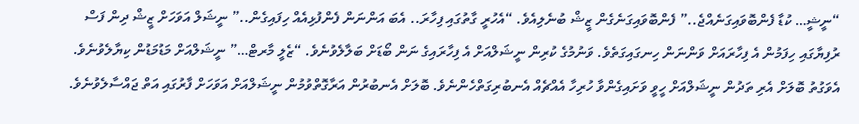“ނީޝީ… ކުޑާ ފެންބޮވައިގަނެއްޖެ..” ފެންބޮވައިގަނެގެން ޒީޝް ބުނެލިއެވެ. “އެހުރީ ގާތުގައި ފިހާރަ.. އެބަ އަންނަން ފެންފުޅިއެއް ހިފައިގެން..” ނީޝަލް އަވަހަށް ޒީޝް ދިން ފަސް ރުފިޔާގައި ހިފަމުން އެ ފިހާރައަށް ވަންނަން ހިނގައިގަތެވެ. ވަނުމުގެ ކުރިން ނީޝަލްއަށް އެ ފިހާރައިގެ ނަން ބޯޑަށް ބަލާލެވުނެވެ. “ޒެލީ މާރޓް…” ނީޝަލްއަށް މަޑުމަޑުން ކިޔާލެވުނެވެ. އެވަގުތު ބޮލަށް އެރި ތަދުން ނީޝަލްއަށް ހީވީ ވަށައިގެންވާ ހުރިހާ އެއްޗެއް އެނބުރިގަތްހެންނެވެ. ބޮލަށް އެނބުރުން އަރާގޮތްވުމުން ނީޝަލްއަށް އަވަހަށް ފާރުގައި އަތް ޖައްސާލެވުނެވެ.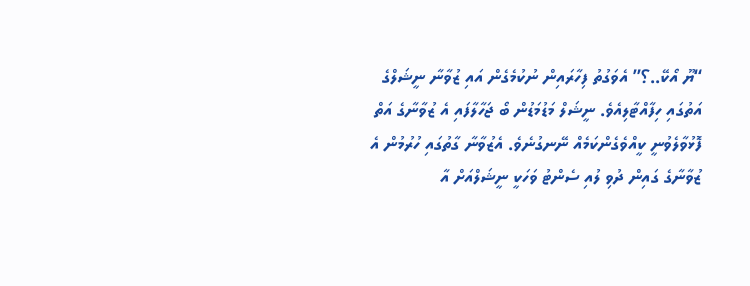“ޔޫ އޯކޭ..؟” އެވަގުތު ފިހާރައިން ނުކުމެގެން އައި ޒުވާނާ ނީޝަލްގެ އަތުގައި ހިފާއްޓާލިއެވެ. ނީޝަލް މަޑުމަޑުން ބޯ ޖަހާލާފައި އެ ޒުވާނާގެ އަތް ފޮޅުވާލެވުނީ ކީއްވެގެންކަމެއް ނޭނގުނެވެ. އެޒުވާނާ ގާތުގައި ހުރުމުން އެ ޒުވާނާގެ ގައިން ދުވި ލުއި ސެންޓު ވަހަކީ ނީޝަލްއަށް އާ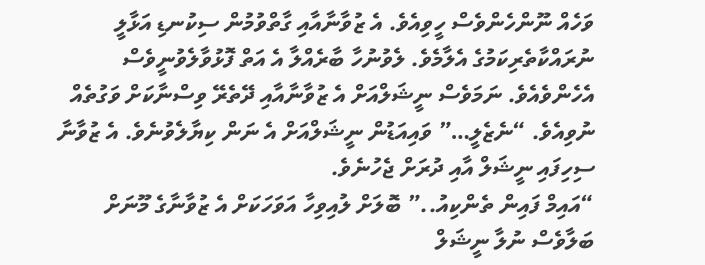ވަހެއް ނޫންހެންވެސް ހީވިއެވެ. އެ ޒުވާނާއާއި ގާތްވުމުން ސިކުނޑި އަޅާލީ ނުރައްކާތެރިކަމުގެ އެލާމެވެ. ލެވުނުހާ ބާރެއްލާ އެ އަތް ފޮޅުވާލެވުނީވެސް އެހެންވެއެވެ. ނަމަވެސް ނީޝަލްއަށް އެ ޒުވާނާއާއި ދޭތެރޭ ވިސްނާކަށް ވަގުތެއް ނުވިއެވެ. “ނެޒެލީ…” ވައިއަޑުން ނީޝަލްއަށް އެ ނަން ކިޔާލެވުނެވެ. އެ ޒުވާނާ ސިހިފައި ނީޝަލް އާއި ދުރަށް ޖެހުނެވެ.
“އައިމް ފައިން ތެންކިއު..” ބޮލަށް ލުއިވިހާ އަވަހަކަށް އެ ޒުވާނާގެ މޫނަށް ބަލާވެސް ނުލާ ނީޝަލް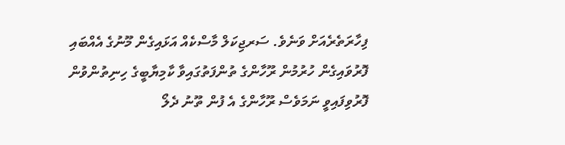ފިހާރަތެރެއަށް ވަނެވެ. ސަރޖިކަލް މާސްކެއް އަޅައިގެން މޫނުގެ އެއްބައި ފޮރުވައިގެން ހުރުމުން ރޫހާންގެ ތުންފަތުގައިވާ ކާމިޔާބީގެ ހިނިތުންވުން ފޮރުވިފައިވީ ނަމަވެސް ރޫހާންގެ އެ ފުން ތޫނު ދެލޯ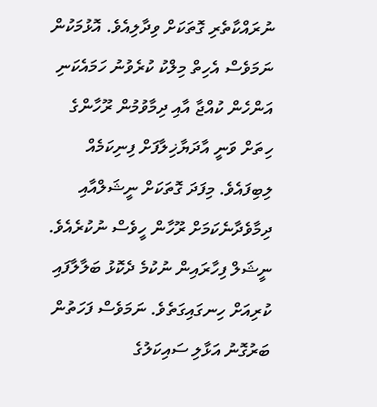ނުރައްކާތެރި ގޮތަކަށް ވިދާލިއެވެ. އޮޅުމަކުން ނަމަވެސް އެހިތް މިލްކު ކުރެވުނު ހަމައެކަނި އަންހެން ކުއްޖާ އާއި ދިމާވުމުން ރޫހާންގެ ހިތަށް ވަނީ އާދަޔާޚިލާފަށް ފިނިކަމެއް ލިބިފައެވެ. މިފަދަ ގޮތަކަށް ނީޝަލްއާއި ދިމާވެދާނެކަމަށް ރޫހާން ހީވެސް ނުކުރެއެވެ.
ނީޝަލް ފިހާރައިން ނުކުމެ ދެކޮޅު ބަލާލާފައި ކުރިއަށް ހިނގައިގަތެވެ. ނަމަވެސް ފަހަތުން ބަރުގޮނު އަޅާލި ސައިކަލުގެ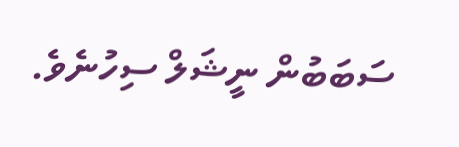ސަބަބުން ނީޝަލް ސިހުނެވެ.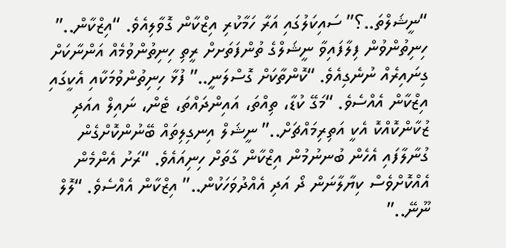“ނީޝަލްތަ..؟” ސައިކަލުގައި އަރާ ހަމާކުރި އިޒްކާން ގޮވާލިއެވެ. “އިޒްކާން..” ހިނިތުންވުން ފިލާފައިވާ ނީޝަލްގެ ތުންފަތަށށް ރީތި ހިނިތުންވުމެއް އަންނާކަށް ގިނައިރެއް ނުނެގިއެވެ. “ކޮންތާކަށް ގޮސްލަނީ..” ފުޅާ ހިނިތުންވުމަކާއި އެކީގައި އިޒްކާން އެއްސެވެ. “މަގޭ ކުޑާ، ތިއްތަ، އައިންދައްތަ، ޓެން، ނައިލް އއަދި ޒުކާންކޮއްކޮ އެކީ އަތިރިމައްޗަށް..” ނީޝަލް އިނގިލިތައް ބޭނުންކޮށްގެން ގުނާލާފައި އެހެން ބުނނުމުން އިޒްކާން ގާތަށް ހިނިއައެވެ. “ރަށު އެންމެން އެއްކޮށްވެސް ކިޔާލާނަން ދޯ އަދި އެއްދުވަހަކުން..” އިޒްކާން އެއްސެވެ. “ލޮލް ނޫނޭ..”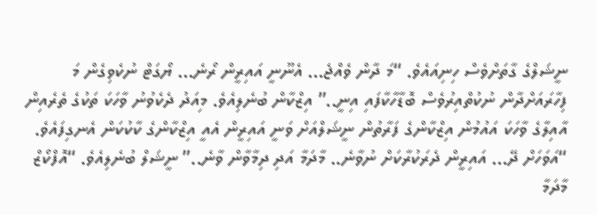ނީޝަލްގެ ގާތަށްވެސް ހިނިއައެވެ. “މަ ދާން ވެއްޖެ… އެނޫނީ އައިރީން ރޯނެ… ޔޯގަޓް ނުކެވިގެން މަ ފިހާރައަށްދާން ނުކުތްއިރުވެސް ބޮޑާހާކާފައި އިނީ..” އިޒްކާން ބުނެލިއެވެ. މިއަދު ދެކެވުނު ވާހަކަ ތަކުގެ ތެރެއިން އާއިލާގެ ވާހަކަ އައުމުން އިޒްކާންގެ ފަރާތުން ނީޝަލްއަށް ވަނީ އައިރީން އެއީ އިޒްކާންގެ ކާކުކަން އެނގިފައެވެ. “އަވަހަށް ދޭ… އައިރީން ދެރަކުރާކަށް ނުވާނެ.. މާދަމާ އަދި ދިމާވާން ވާނެ..” ނީޝަލް ބުނެލިއެވެ. “އޮފްކޯޒް މާދަމާ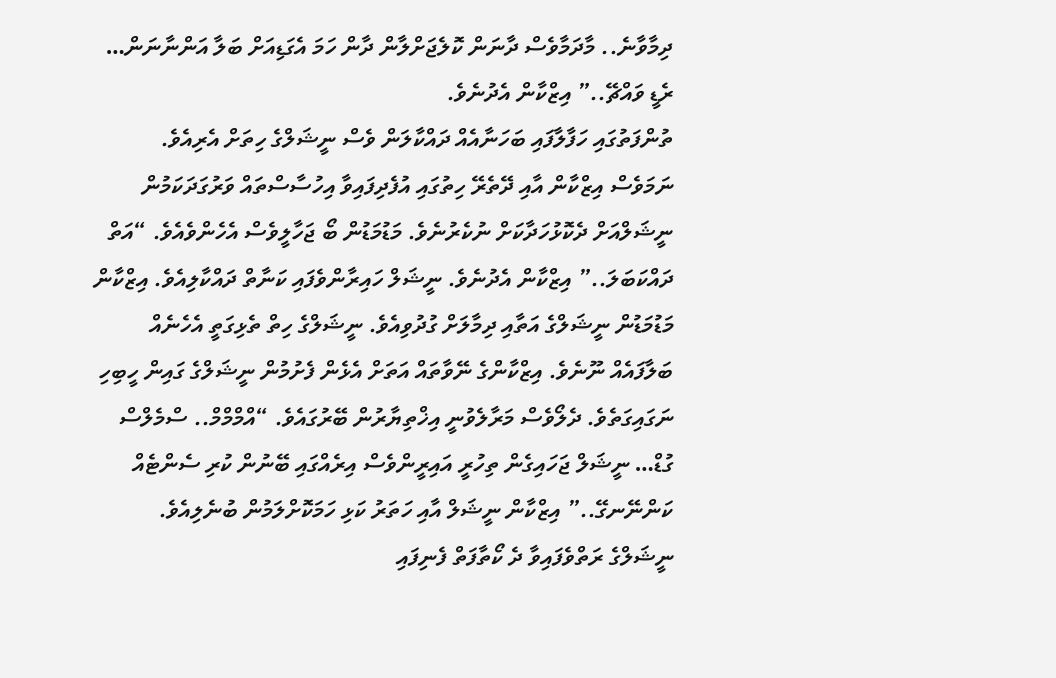ދިމާވާނެ.. މާދަމާވެސް ދާނަން ކޮލެޖަށްލާން ދާން ހަމަ އެގަޑިއަށް ބަލާ އަންނާނަން… ރެޑީ ވައްޗޭ..” އިޒްކާން އެދުނެވެ.
ތުންފަތުގައި ހަފާލާފައި ބަހަނާއެއް ދައްކާލަން ވެސް ނީޝަލްގެ ހިތަށް އެރިއެވެ. ނަމަވެސް އިޒްކާން އާއި ދޭތެރޭ ހިތުގައި އުފެދިފައިވާ އިހުސާސްތައް ވަރުގަދަކަމުން ނީޝަލްއަށް ދެކޮޅުހަދާކަށް ނުކެރުނެވެ. މަޑުމަޑުން ބޯ ޖަހާލީވެސް އެހެންވެއެވެ. “އަތް ދައްކަބަލަ..” އިޒްކާން އެދުނެވެ. ނީޝަލް ހައިރާންވެފައި ކަނާތް ދައްކާލިއެވެ. އިޒްކާން މަޑުމަޑުން ނީޝަލްގެ އަތާއި ދިމާލަށް ގުދުވިއެވެ. ނީޝަލްގެ ހިތް ތެޅިގަތީ އެހެނެއް ބަލާފައެއް ނޫނެވެ. އިޒްކާންގެ ނޭވާތައް އަތަށް އެޅެން ފެށުމުން ނީޝަލްގެ ގައިން ހީބިހި ނަގައިގަތެވެ. ދެލޯވެސް މަރާލެވުނީ އިޚްތިޔާރުން ބޭރުގައެވެ. “އްމްމްމް.. ސްމެލްސް ގުޑް… ނީޝަލް ޖަހައިގެން ތިހުރީ އައިރީންވެސް އިރެއްގައި ބޭނުން ކުރި ސެންޓެއް ކަންނޭނގޭ..” އިޒްކާން ނީޝަލް އާއި ހަތަރު ކަޅި ހަމަކޮށްލަމުން ބުނެލިއެވެ. ނީޝަލްގެ ރަތްވެފައިވާ ދެ ކޯތާފަތް ފެނިފައި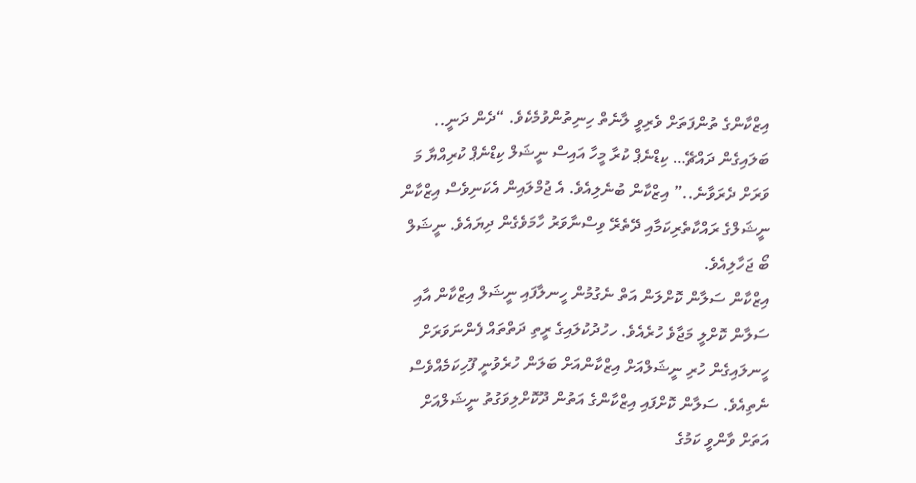އިޒްކާންގެ ތުންފަތަށް ވެރިވީ ލާނެތް ހިނިތުންވުމެކެވެ. “ދެން ދަނީ.. ބަލައިގެން ދައްޗޭ… ކިޑްނެޕް ކުރާ މީހާ އައިސް ނީޝަލް ކިޑްނެޕް ކުރިއްޔާ މަ ވަރަށް ދެރަވާނެ..” އިޒްކާން ބުނެލިއެވެ. އެ ޖުމްލައިން އެކަނިވެސް އިޒްކާން ނީޝަލްގެ ރައްކާތެރިކަމާއި ދޭތެރޭ ވިސްނާވަރު ހާމަވެގެން ދިޔައެވެ. ނީޝަލް ބޯ ޖަހާލިއެވެ.
އިޒްކާން ސަލާން ކޮށްލަން އަތް ނެގުމުން ހީނލާފައި ނީޝަލް އިޒްކާން އާއި ސަލާން ކޮށްލީ މަޖާވެ ހުރެއެވެ. ހހުދުކުލައިގެ ރީތި ދަތްތައް ފެންނަވަރަށް ހީނލައިގެން ހުރި ނީޝަލްއަށް އިޒްކާންއަށް ބަލަން ހުރެވުނީ ފޫހިކަމެއްވެސް ނެތިއެވެ. ސަލާން ކޮށްފައި އިޒްކާންގެ އަތުން ދޫކޮށްލިވަގުތު ނީޝަލްއަށް އަތަށް ވާންވީ ކަމުގެ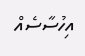އިހުސާސެއް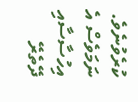ކުރެވުނެވެ. ނަމަވެސް އެ އިހުސާސާއި ދޭތެރޭ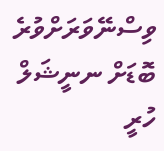ވިސްނޭވަރަށްވުރެ ބޮޑަށް ނނީޝަލް ހުރީ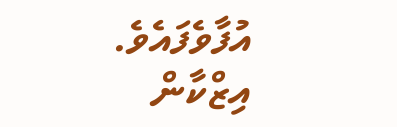އުފާވެފައެވެ. އިޒްކާން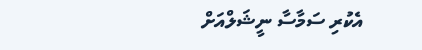އެކުރި ސަމާސާ ނީޝަލްއަށް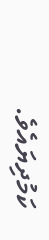ކަމުދިޔައެވެ.